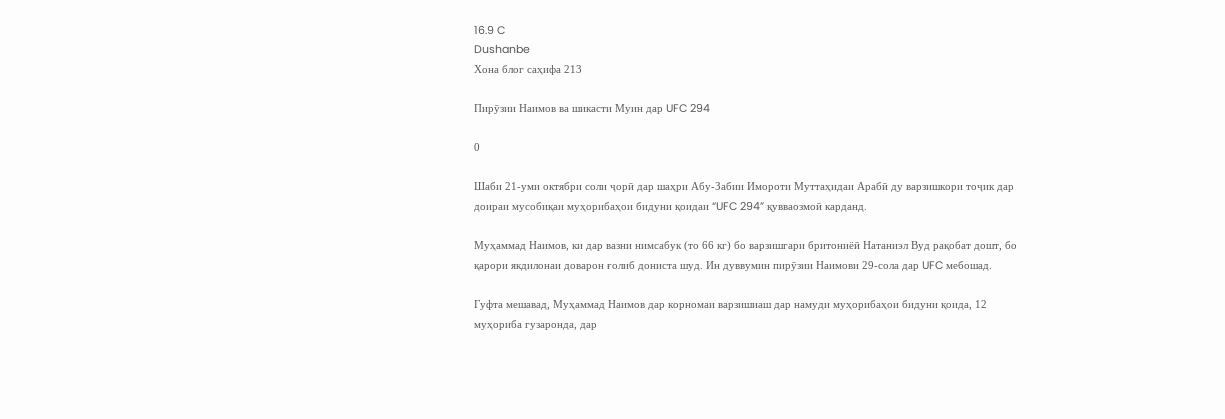16.9 C
Dushanbe
Хона блог саҳифа 213

Пирӯзии Наимов ва шикасти Муин дар UFC 294

0

Шаби 21-уми октябри соли ҷорӣ дар шаҳри Абу-Забии Имороти Муттаҳидаи Арабӣ ду варзишкори тоҷик дар доираи мусобиқаи муҳорибаҳои бидуни қоидаи “UFC 294” қувваозмоӣ карданд.

Муҳаммад Наимов, ки дар вазни нимсабук (то 66 кг) бо варзишгари бритониёӣ Натаниэл Вуд рақобат дошт, бо қарори якдилонаи доварон ғолиб дониста шуд. Ин дуввумин пирӯзии Наимови 29-сола дар UFC мебошад.

Гуфта мешавад, Муҳаммад Наимов дар корномаи варзишиаш дар намуди муҳорибаҳои бидуни қоида, 12 муҳориба гузаронда, дар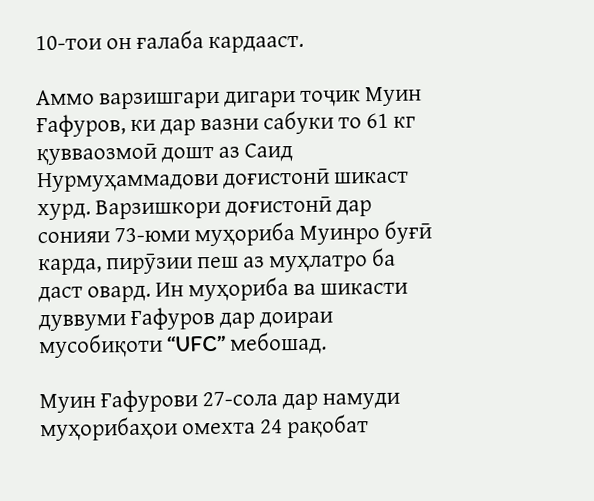10-тои он ғалаба кардааст.

Аммо варзишгари дигари тоҷик Муин Ғафуров, ки дар вазни сабуки то 61 кг қувваозмоӣ дошт аз Саид Нурмуҳаммадови доғистонӣ шикаст хурд. Варзишкори доғистонӣ дар сонияи 73-юми муҳориба Муинро буғӣ карда, пирӯзии пеш аз муҳлатро ба даст овард. Ин муҳориба ва шикасти дуввуми Ғафуров дар доираи мусобиқоти “UFC” мебошад.

Муин Ғафурови 27-сола дар намуди муҳорибаҳои омехта 24 рақобат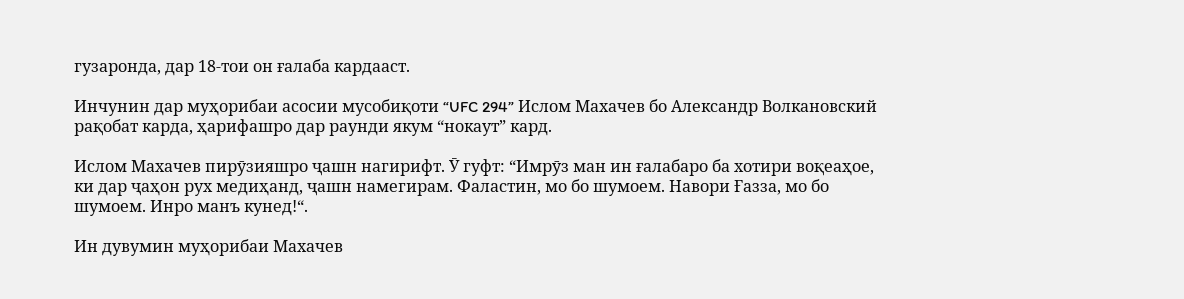гузаронда, дар 18-тои он ғалаба кардааст.

Инчунин дар муҳорибаи асосии мусобиқоти “UFC 294” Ислом Махачев бо Александр Волкановский рақобат карда, ҳарифашро дар раунди якум “нокаут” кард.

Ислом Махачев пирӯзияшро ҷашн нагирифт. Ӯ гуфт: “Имрӯз ман ин ғалабаро ба хотири воқеаҳое, ки дар ҷаҳон рух медиҳанд, ҷашн намегирам. Фаластин, мо бо шумоем. Навори Ғазза, мо бо шумоем. Инро манъ кунед!“.

Ин дувумин муҳорибаи Махачев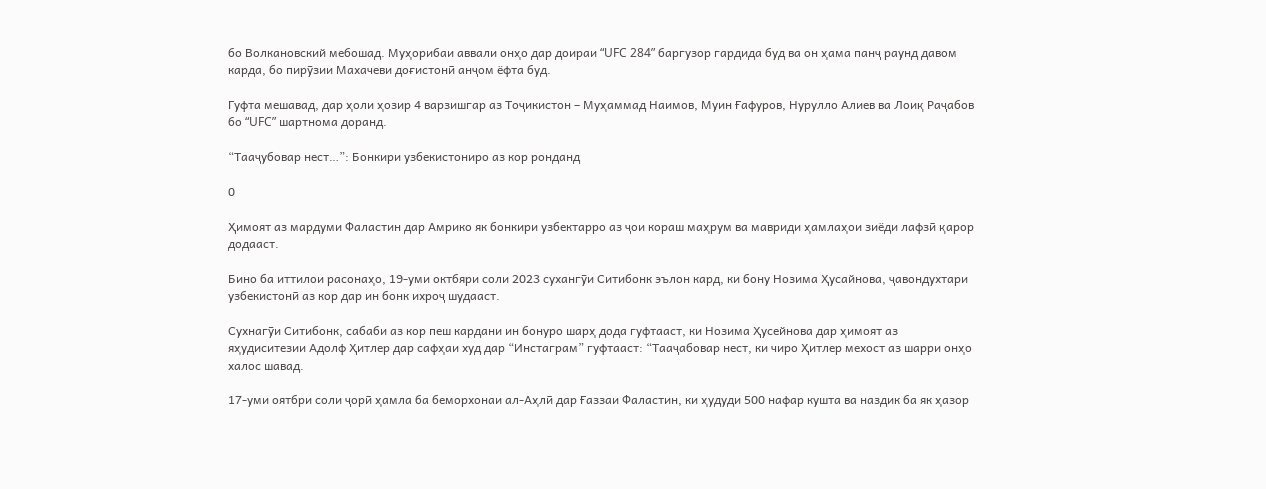бо Волкановский мебошад. Муҳорибаи аввали онҳо дар доираи “UFC 284” баргузор гардида буд ва он ҳама панҷ раунд давом карда, бо пирӯзии Махачеви доғистонӣ анҷом ёфта буд.

Гуфта мешавад, дар ҳоли ҳозир 4 варзишгар аз Тоҷикистон – Муҳаммад Наимов, Муин Ғафуров, Нурулло Алиев ва Лоиқ Раҷабов бо “UFC” шартнома доранд.

“Тааҷубовар нест…”: Бонкири узбекистониро аз кор ронданд

0

Ҳимоят аз мардуми Фаластин дар Амрико як бонкири узбектарро аз ҷои кораш маҳрум ва мавриди ҳамлаҳои зиёди лафзӣ қарор додааст.

Бино ба иттилои расонаҳо, 19-уми октбяри соли 2023 сухангӯи Ситибонк эълон кард, ки бону Нозима Ҳусайнова, ҷавондухтари узбекистонӣ аз кор дар ин бонк ихроҷ шудааст.

Сухнагӯи Ситибонк, сабаби аз кор пеш кардани ин бонуро шарҳ дода гуфтааст, ки Нозима Ҳусейнова дар ҳимоят аз яҳудиситезии Адолф Ҳитлер дар сафҳаи худ дар “Инстаграм” гуфтааст: “Тааҷабовар нест, ки чиро Ҳитлер мехост аз шарри онҳо халос шавад.

17-уми оятбри соли ҷорӣ ҳамла ба беморхонаи ал-Аҳлӣ дар Ғаззаи Фаластин, ки ҳудуди 500 нафар кушта ва наздик ба як ҳазор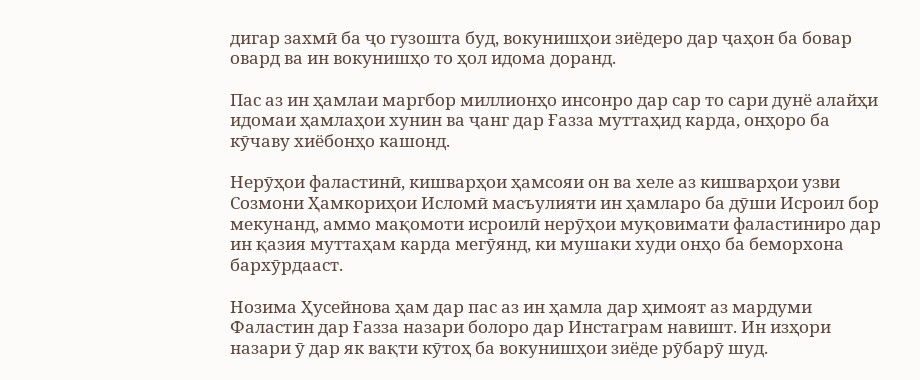дигар захмӣ ба ҷо гузошта буд, вокунишҳои зиёдеро дар ҷаҳон ба бовар овард ва ин вокунишҳо то ҳол идома доранд.

Пас аз ин ҳамлаи маргбор миллионҳо инсонро дар сар то сари дунё алайҳи идомаи ҳамлаҳои хунин ва ҷанг дар Ғазза муттаҳид карда, онҳоро ба кӯчаву хиёбонҳо кашонд.

Нерӯҳои фаластинӣ, кишварҳои ҳамсояи он ва хеле аз кишварҳои узви Созмони Ҳамкориҳои Исломӣ масъулияти ин ҳамларо ба дӯши Исроил бор мекунанд, аммо мақомоти исроилӣ нерӯҳои муқовимати фаластиниро дар ин қазия муттаҳам карда мегӯянд, ки мушаки худи онҳо ба беморхона бархӯрдааст.

Нозима Ҳусейнова ҳам дар пас аз ин ҳамла дар ҳимоят аз мардуми Фаластин дар Ғазза назари болоро дар Инстаграм навишт. Ин изҳори назари ӯ дар як вақти кӯтоҳ ба вокунишҳои зиёде рӯбарӯ шуд.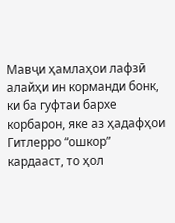Мавҷи ҳамлаҳои лафзӣ алайҳи ин корманди бонк, ки ба гуфтаи бархе корбарон, яке аз ҳадафҳои Гитлерро “ошкор” кардааст, то ҳол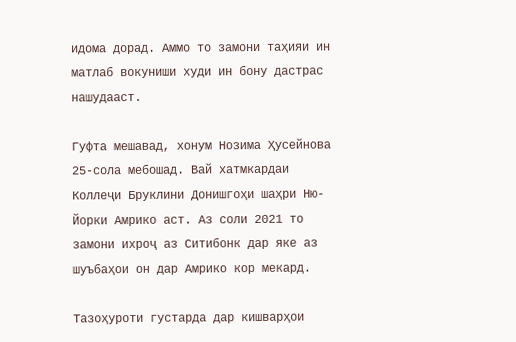идома дорад. Аммо то замони таҳияи ин матлаб вокуниши худи ин бону дастрас нашудааст.

Гуфта мешавад, хонум Нозима Ҳусейнова 25-сола мебошад. Вай хатмкардаи Коллеҷи Бруклини Донишгоҳи шаҳри Ню-Йорки Амрико аст. Аз соли 2021 то замони ихроҷ аз Ситибонк дар яке аз шуъбаҳои он дар Амрико кор мекард.

Тазоҳуроти густарда дар кишварҳои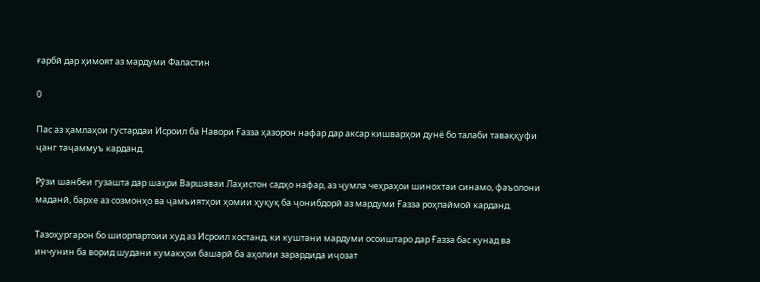ғарбӣ дар ҳимоят аз мардуми Фаластин

0

Пас аз ҳамлаҳои густардаи Исроил ба Навори Ғазза ҳазорон нафар дар аксар кишварҳои дунё бо талаби таваққуфи ҷанг таҷаммуъ карданд.

Рӯзи шанбеи гузашта дар шаҳри Варшаваи Лаҳистон садҳо нафар, аз ҷумла чеҳраҳои шинохтаи синамо, фаъолони маданӣ, бархе аз созмонҳо ва ҷамъиятҳои ҳомии ҳуқуқ ба ҷонибдорӣ аз мардуми Ғазза роҳпаймоӣ карданд.

Тазоҳургарон бо шиорпартоии худ аз Исроил хостанд, ки куштани мардуми осоиштаро дар Ғазза бас кунад ва инчунин ба ворид шудани кумакҳои башарӣ ба аҳолии зарардида иҷозат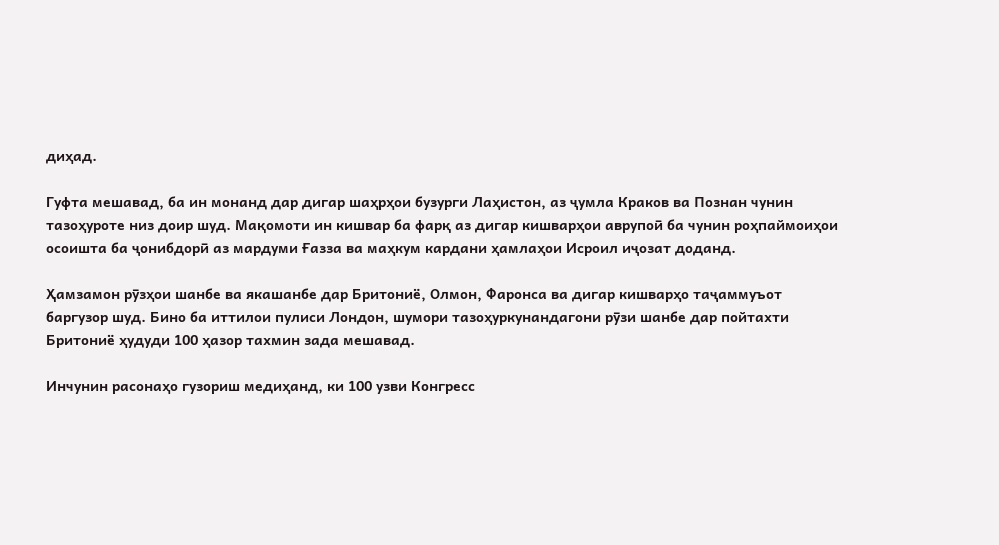диҳад.

Гуфта мешавад, ба ин монанд дар дигар шаҳрҳои бузурги Лаҳистон, аз ҷумла Краков ва Познан чунин тазоҳуроте низ доир шуд. Мақомоти ин кишвар ба фарқ аз дигар кишварҳои аврупоӣ ба чунин роҳпаймоиҳои осоишта ба ҷонибдорӣ аз мардуми Ғазза ва маҳкум кардани ҳамлаҳои Исроил иҷозат доданд.

Ҳамзамон рӯзҳои шанбе ва якашанбе дар Бритониё, Олмон, Фаронса ва дигар кишварҳо таҷаммуъот баргузор шуд. Бино ба иттилои пулиси Лондон, шумори тазоҳуркунандагони рӯзи шанбе дар пойтахти Бритониё ҳудуди 100 ҳазор тахмин зада мешавад.

Инчунин расонаҳо гузориш медиҳанд, ки 100 узви Конгресс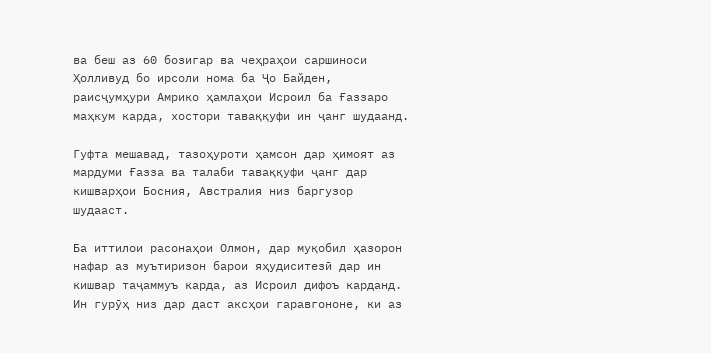ва беш аз 60 бозигар ва чеҳраҳои саршиноси Ҳолливуд бо ирсоли нома ба Ҷо Байден, раисҷумҳури Амрико ҳамлаҳои Исроил ба Ғаззаро маҳкум карда, хостори таваққуфи ин ҷанг шудаанд.

Гуфта мешавад, тазоҳуроти ҳамсон дар ҳимоят аз мардуми Ғазза ва талаби таваққуфи ҷанг дар кишварҳои Босния, Австралия низ баргузор шудааст.

Ба иттилои расонаҳои Олмон, дар муқобил ҳазорон нафар аз муътиризон барои яҳудиситезӣ дар ин кишвар таҷаммуъ карда, аз Исроил дифоъ карданд. Ин гурӯҳ низ дар даст аксҳои гаравгононе, ки аз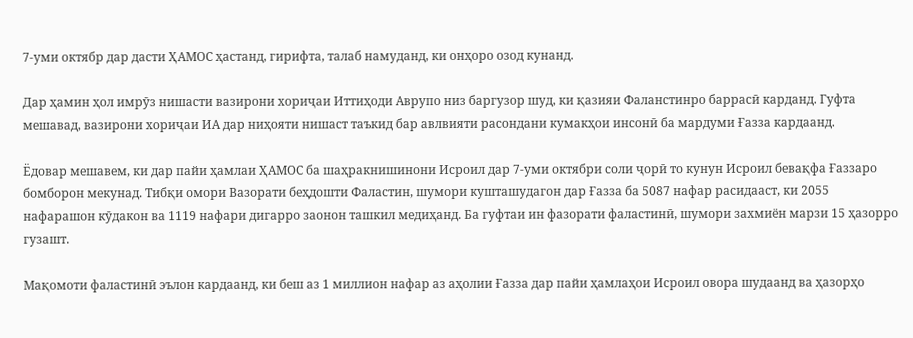7-уми октябр дар дасти ҲАМОС ҳастанд, гирифта, талаб намуданд, ки онҳоро озод кунанд.

Дар ҳамин ҳол имрӯз нишасти вазирони хориҷаи Иттиҳоди Аврупо низ баргузор шуд, ки қазияи Фаланстинро баррасӣ карданд. Гуфта мешавад, вазирони хориҷаи ИА дар ниҳояти нишаст таъкид бар авлвияти расондани кумакҳои инсонӣ ба мардуми Ғазза кардаанд.

Ёдовар мешавем, ки дар пайи ҳамлаи ҲАМОС ба шаҳракнишинони Исроил дар 7-уми октябри соли ҷорӣ то кунун Исроил бевақфа Ғаззаро бомборон мекунад. Тибқи омори Вазорати беҳдошти Фаластин, шумори кушташудагон дар Ғазза ба 5087 нафар расидааст, ки 2055 нафарашон кӯдакон ва 1119 нафари дигарро заонон ташкил медиҳанд. Ба гуфтаи ин фазорати фаластинӣ, шумори захмиён марзи 15 ҳазорро гузашт.

Мақомоти фаластинӣ эълон кардаанд, ки беш аз 1 миллион нафар аз аҳолии Ғазза дар пайи ҳамлаҳои Исроил овора шудаанд ва ҳазорҳо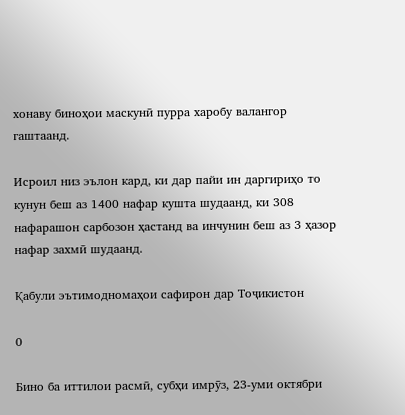хонаву биноҳои маскунӣ пурра харобу валангор гаштаанд.

Исроил низ эълон кард, ки дар пайи ин даргириҳо то кунун беш аз 1400 нафар кушта шудаанд, ки 308 нафарашон сарбозон ҳастанд ва инчунин беш аз 3 ҳазор нафар захмӣ шудаанд.

Қабули эътимодномаҳои сафирон дар Тоҷикистон

0

Бино ба иттилои расмӣ, субҳи имрӯз, 23-уми октябри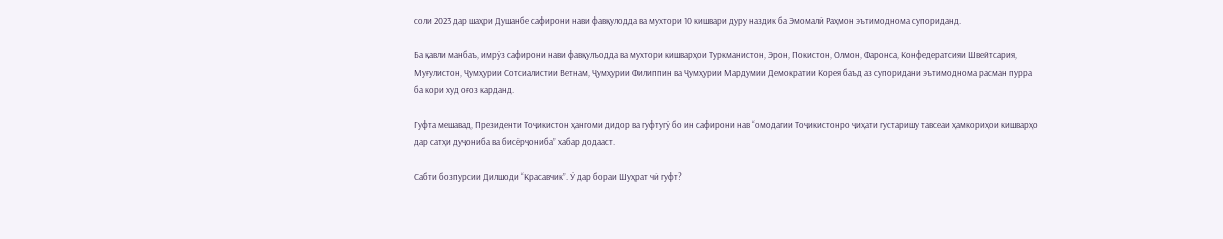соли 2023 дар шаҳри Душанбе сафирони нави фавқулодда ва мухтори 10 кишвари дуру наздик ба Эмомалӣ Раҳмон эътимоднома супориданд.

Ба қавли манбаъ, имрӯз сафирони нави фавқулъодда ва мухтори кишварҳои Туркманистон, Эрон, Покистон, Олмон, Фаронса, Конфедератсияи Швейтсария, Муғулистон, Ҷумҳурии Сотсиалистии Ветнам, Ҷумҳурии Филиппин ва Ҷумҳурии Мардумии Демократии Корея баъд аз супоридани эътимоднома расман пурра ба кори худ оғоз карданд.

Гуфта мешавад, Президенти Тоҷикистон ҳангоми дидор ва гуфтугӯ бо ин сафирони нав “омодагии Тоҷикистонро ҷиҳати густаришу тавсеаи ҳамкориҳои кишварҳо дар сатҳи дуҷониба ва бисёрҷониба” хабар додааст.

Сабти бозпурсии Дилшоди “Красавчик”. Ӯ дар бораи Шуҳрат чӣ гуфт?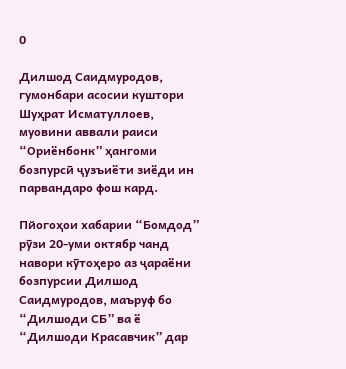0

Дилшод Саидмуродов, гумонбари асосии куштори Шуҳрат Исматуллоев, муовини аввали раиси “Ориёнбонк” ҳангоми бозпурсӣ ҷузъиёти зиёди ин парвандаро фош кард.

Пйогоҳои хабарии “Бомдод” рӯзи 20-уми октябр чанд навори кӯтоҳеро аз ҷараёни бозпурсии Дилшод Саидмуродов, маъруф бо “Дилшоди СБ” ва ё “Дилшоди Красавчик” дар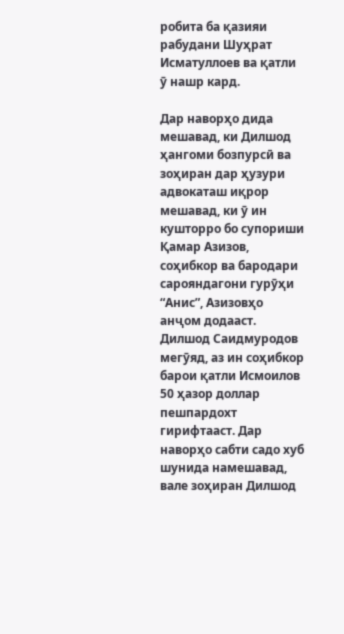робита ба қазияи рабудани Шуҳрат Исматуллоев ва қатли ӯ нашр кард.

Дар наворҳо дида мешавад, ки Дилшод ҳангоми бозпурсӣ ва зоҳиран дар ҳузури адвокаташ иқрор мешавад, ки ӯ ин кушторро бо супориши Қамар Азизов, соҳибкор ва бародари сарояндагони гурӯҳи “Анис”, Азизовҳо анҷом додааст. Дилшод Саидмуродов мегӯяд, аз ин соҳибкор барои қатли Исмоилов 50 ҳазор доллар пешпардохт гирифтааст. Дар наворҳо сабти садо хуб шунида намешавад, вале зоҳиран Дилшод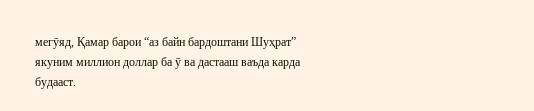мегӯяд, Қамар барои “аз байн бардоштани Шуҳрат” якуним миллион доллар ба ӯ ва дастааш ваъда карда будааст.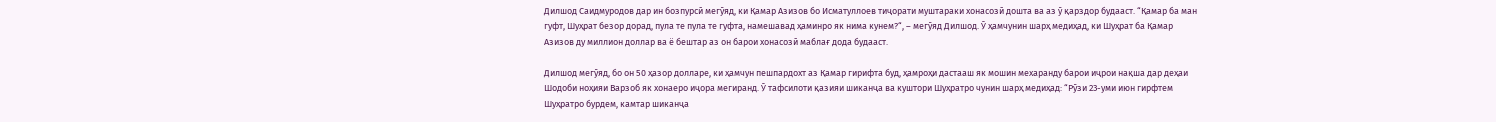Дилшод Саидмуродов дар ин бозпурсӣ мегӯяд, ки Қамар Азизов бо Исматуллоев тиҷорати муштараки хонасозӣ дошта ва аз ӯ қарздор будааст. “Қамар ба ман гуфт, Шуҳрат безор дорад, пула те пула те гуфта, намешавад ҳаминро як нима кунем?“, – мегӯяд Дилшод. Ӯ ҳамчунин шарҳ медиҳад, ки Шуҳрат ба Қамар Азизов ду миллион доллар ва ё бештар аз он барои хонасозӣ маблағ дода будааст.

Дилшод мегӯяд, бо он 50 ҳазор долларе, ки ҳамчун пешпардохт аз Қамар гирифта буд, ҳамроҳи дастааш як мошин мехаранду барои иҷрои нақша дар деҳаи Шодоби ноҳияи Варзоб як хонаеро иҷора мегиранд. Ӯ тафсилоти қазияи шиканҷа ва куштори Шуҳратро чунин шарҳ медиҳад: “Рӯзи 23-уми июн гирфтем Шуҳратро бурдем, камтар шиканҷа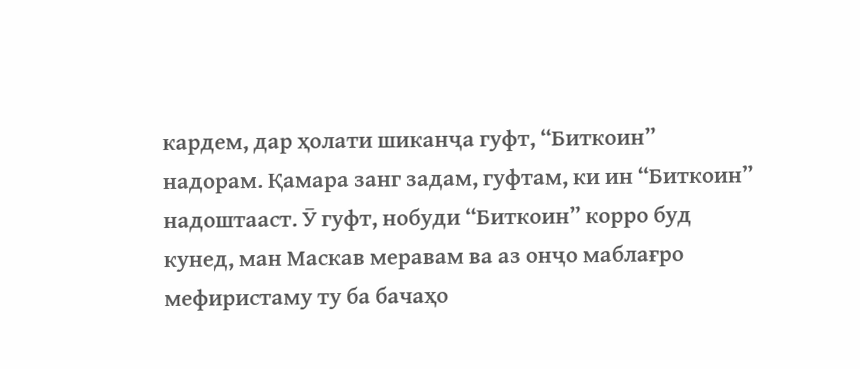кардем, дар ҳолати шиканҷа гуфт, “Биткоин” надорам. Қамара занг задам, гуфтам, ки ин “Биткоин” надоштааст. Ӯ гуфт, нобуди “Биткоин” корро буд кунед, ман Маскав меравам ва аз онҷо маблағро мефиристаму ту ба бачаҳо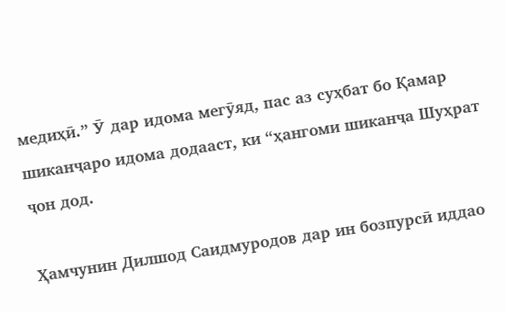медиҳӣ.” Ӯ дар идома мегӯяд, пас аз суҳбат бо Қамар шиканҷаро идома додааст, ки “ҳангоми шиканҷа Шуҳрат ҷон дод.

Ҳамчунин Дилшод Саидмуродов дар ин бозпурсӣ иддао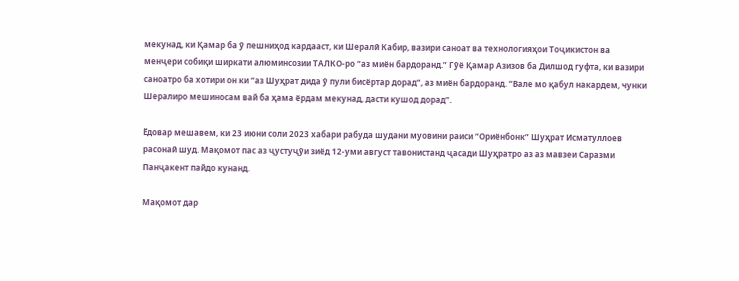мекунад, ки Қамар ба ӯ пешниҳод кардааст, ки Шералӣ Кабир, вазири саноат ва технологияҳои Тоҷикистон ва менҷери собиқи ширкати алюминсозии ТАЛКО-ро “аз миён бардоранд.” Гӯё Қамар Азизов ба Дилшод гуфта, ки вазири саноатро ба хотири он ки “аз Шуҳрат дида ӯ пули бисёртар дорад”, аз миён бардоранд. “Вале мо қабул накардем, чунки Шералиро мешиносам вай ба ҳама ёрдам мекунад, дасти кушод дорад”.

Ёдовар мешавем, ки 23 июни соли 2023 хабари рабуда шудани муовини раиси “Ориёнбонк” Шуҳрат Исматуллоев расонаӣ шуд. Мақомот пас аз ҷустуҷӯи зиёд 12-уми август тавонистанд ҷасади Шуҳратро аз аз мавзеи Саразми Панҷакент пайдо кунанд.

Мақомот дар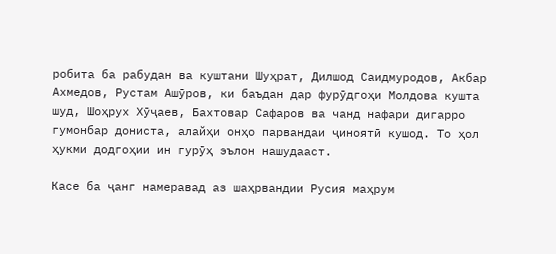робита ба рабудан ва куштани Шуҳрат, Дилшод Саидмуродов, Акбар Ахмедов, Рустам Ашӯров, ки баъдан дар фурӯдгоҳи Молдова кушта шуд, Шоҳрух Хӯҷаев, Бахтовар Сафаров ва чанд нафари дигарро гумонбар дониста, алайҳи онҳо парвандаи ҷиноятӣ кушод. То ҳол ҳукми додгоҳии ин гурӯҳ эълон нашудааст.

Касе ба ҷанг намеравад аз шаҳрвандии Русия маҳрум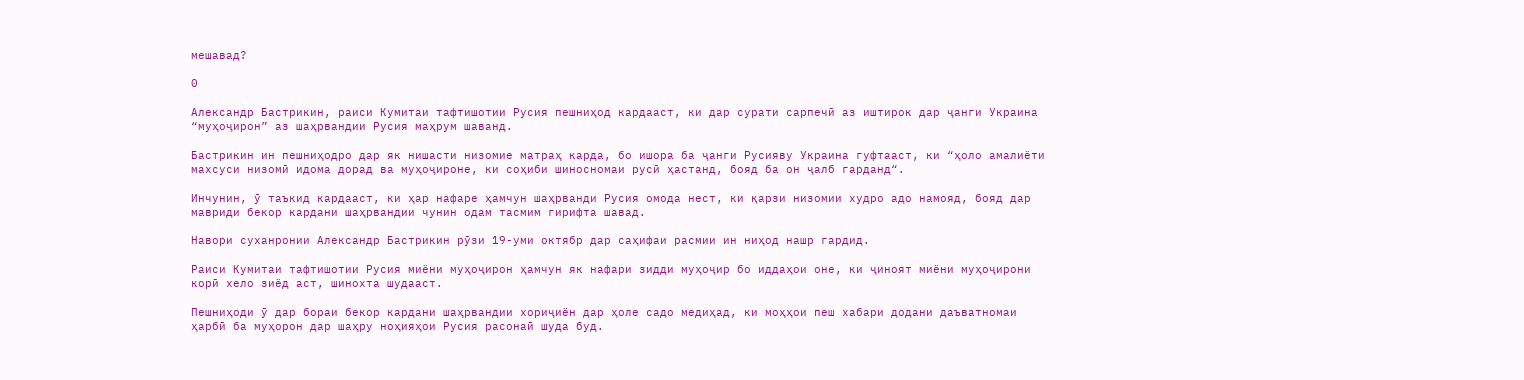мешавад?

0

Александр Бастрикин, раиси Кумитаи тафтишотии Русия пешниҳод кардааст, ки дар сурати сарпечӣ аз иштирок дар ҷанги Украина “муҳоҷирон” аз шаҳрвандии Русия маҳрум шаванд.

Бастрикин ин пешниҳодро дар як нишасти низомие матраҳ карда, бо ишора ба ҷанги Русияву Украина гуфтааст, ки “ҳоло амалиёти махсуси низомӣ идома дорад ва муҳоҷироне, ки соҳиби шиносномаи русӣ ҳастанд, бояд ба он ҷалб гарданд“.

Инчунин, ӯ таъкид кардааст, ки ҳар нафаре ҳамчун шаҳрванди Русия омода нест, ки қарзи низомии худро адо намояд, бояд дар мавриди бекор кардани шаҳрвандии чунин одам тасмим гирифта шавад.

Навори суханронии Александр Бастрикин рӯзи 19-уми октябр дар саҳифаи расмии ин ниҳод нашр гардид.

Раиси Кумитаи тафтишотии Русия миёни муҳоҷирон ҳамчун як нафари зидди муҳоҷир бо иддаҳои оне, ки ҷиноят миёни муҳоҷирони корӣ хело зиёд аст, шинохта шудааст.

Пешниҳоди ӯ дар бораи бекор кардани шаҳрвандии хориҷиён дар ҳоле садо медиҳад, ки моҳҳои пеш хабари додани даъватномаи ҳарбӣ ба муҳорон дар шаҳру ноҳияҳои Русия расонаӣ шуда буд.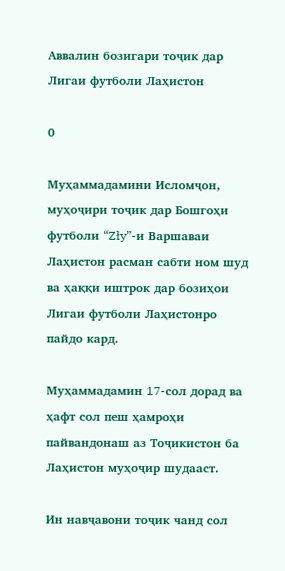Аввалин бозигари тоҷик дар Лигаи футболи Лаҳистон

0

Муҳаммадамини Исломҷон, муҳоҷири тоҷик дар Бошгоҳи футболи “Zły”-и Варшаваи Лаҳистон расман сабти ном шуд ва ҳаққи иштрок дар бозиҳои Лигаи футболи Лаҳистонро пайдо кард.

Муҳаммадамин 17-cол дорад ва ҳафт сол пеш ҳамроҳи пайвандонаш аз Тоҷикистон ба Лаҳистон муҳоҷир шудааст.

Ин навҷавони тоҷик чанд сол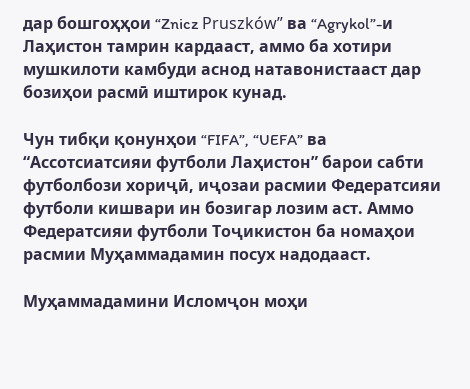дар бошгоҳҳои “Znicz Pruszków” ва “Agrykol”-и Лаҳистон тамрин кардааст, аммо ба хотири мушкилоти камбуди аснод натавонистааст дар бозиҳои расмӣ иштирок кунад.

Чун тибқи қонунҳои “FIFA”, “UEFA” ва “Ассотсиатсияи футболи Лаҳистон” барои сабти футболбози хориҷӣ, иҷозаи расмии Федератсияи футболи кишвари ин бозигар лозим аст. Аммо Федератсияи футболи Тоҷикистон ба номаҳои расмии Муҳаммадамин посух надодааст.

Муҳаммадамини Исломҷон моҳи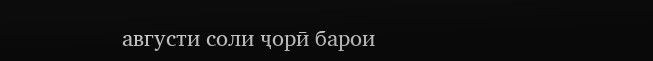августи соли ҷорӣ барои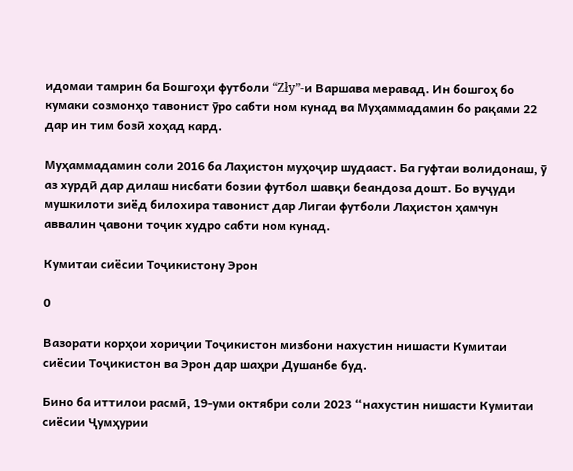идомаи тамрин ба Бошгоҳи футболи “Zły”-и Варшава меравад. Ин бошгоҳ бо кумаки созмонҳо тавонист ӯро сабти ном кунад ва Муҳаммадамин бо рақами 22 дар ин тим бозӣ хоҳад кард.

Муҳаммадамин соли 2016 ба Лаҳистон муҳоҷир шудааст. Ба гуфтаи волидонаш, ӯ аз хурдӣ дар дилаш нисбати бозии футбол шавқи беандоза дошт. Бо вуҷуди мушкилоти зиёд билохира тавонист дар Лигаи футболи Лаҳистон ҳамчун аввалин ҷавони тоҷик худро сабти ном кунад.

Кумитаи сиёсии Тоҷикистону Эрон

0

Вазорати корҳои хориҷии Тоҷикистон мизбони нахустин нишасти Кумитаи сиёсии Тоҷикистон ва Эрон дар шаҳри Душанбе буд.

Бино ба иттилои расмӣ, 19-уми октябри соли 2023 “нахустин нишасти Кумитаи сиёсии Ҷумҳурии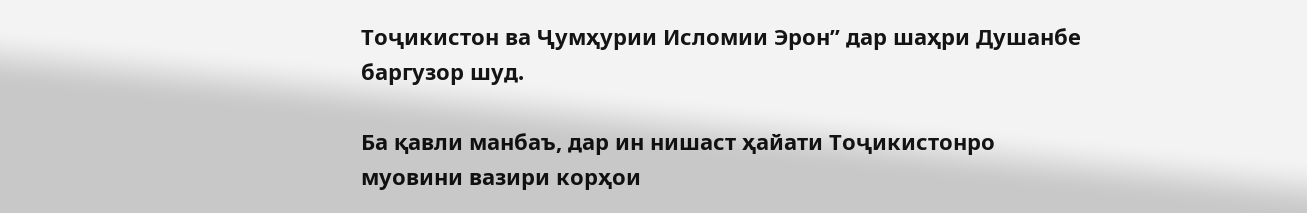Тоҷикистон ва Ҷумҳурии Исломии Эрон” дар шаҳри Душанбе баргузор шуд.

Ба қавли манбаъ, дар ин нишаст ҳайати Тоҷикистонро муовини вазири корҳои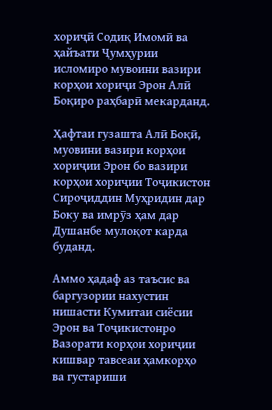хориҷӣ Содиқ Имомӣ ва ҳайъати Ҷумҳурии исломиро мувоини вазири корҳои хориҷи Эрон Алӣ Боқиро раҳбарӣ мекарданд.

Ҳафтаи гузашта Алӣ Боқӣ, муовини вазири корҳои хориҷии Эрон бо вазири корҳои хориҷии Тоҷикистон Сироҷиддин Муҳридин дар Боку ва имрӯз ҳам дар Душанбе мулоқот карда буданд.

Аммо ҳадаф аз таъсис ва баргузории нахустин нишасти Кумитаи сиёсии Эрон ва Тоҷикистонро Вазорати корҳои хориҷии кишвар тавсеаи ҳамкорҳо ва густариши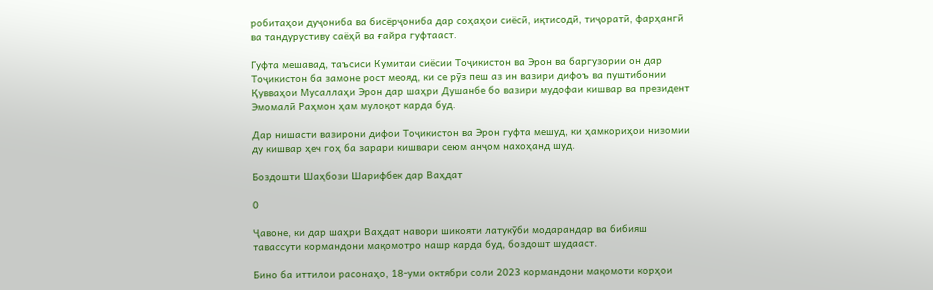робитаҳои дуҷониба ва бисёрҷониба дар соҳаҳои сиёсӣ, иқтисодӣ, тиҷоратӣ, фарҳангӣ ва тандурустиву саёҳӣ ва ғайра гуфтааст.

Гуфта мешавад, таъсиси Кумитаи сиёсии Тоҷикистон ва Эрон ва баргузории он дар Тоҷикистон ба замоне рост меояд, ки се рӯз пеш аз ин вазири дифоъ ва пуштибонии Қувваҳои Мусаллаҳи Эрон дар шаҳри Душанбе бо вазири мудофаи кишвар ва президент Эмомалӣ Раҳмон ҳам мулоқот карда буд.

Дар нишасти вазирони дифои Тоҷикистон ва Эрон гуфта мешуд, ки ҳамкориҳои низомии ду кишвар ҳеч гоҳ ба зарари кишвари сеюм анҷом нахоҳанд шуд.

Боздошти Шаҳбози Шарифбек дар Ваҳдат

0

Ҷавоне, ки дар шаҳри Ваҳдат навори шикояти латукӯби модарандар ва бибияш тавассути кормандони мақомотро нашр карда буд, боздошт шудааст.

Бино ба иттилои расонаҳо, 18-уми октябри соли 2023 кормандони мақомоти корҳои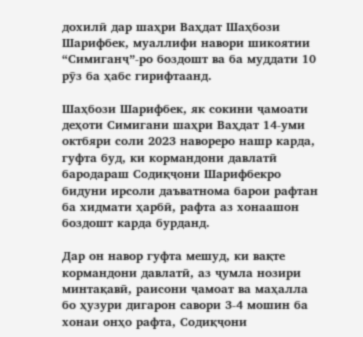дохилӣ дар шаҳри Ваҳдат Шаҳбози Шарифбек, муаллифи навори шикоятии “Симиганҷ”-ро боздошт ва ба муддати 10 рӯз ба ҳабс гирифтаанд.

Шаҳбози Шарифбек, як сокини ҷамоати деҳоти Симигани шаҳри Ваҳдат 14-уми октбяри соли 2023 навореро нашр карда, гуфта буд, ки кормандони давлатӣ бародараш Содиқҷони Шарифбекро бидуни ирсоли даъватнома барои рафтан ба хидмати ҳарбӣ, рафта аз хонаашон боздошт карда бурданд.

Дар он навор гуфта мешуд, ки вақте кормандони давлатӣ, аз ҷумла нозири минтақавӣ, раисони ҷамоат ва маҳалла бо ҳузури дигарон савори 3-4 мошин ба хонаи онҳо рафта, Содиқҷони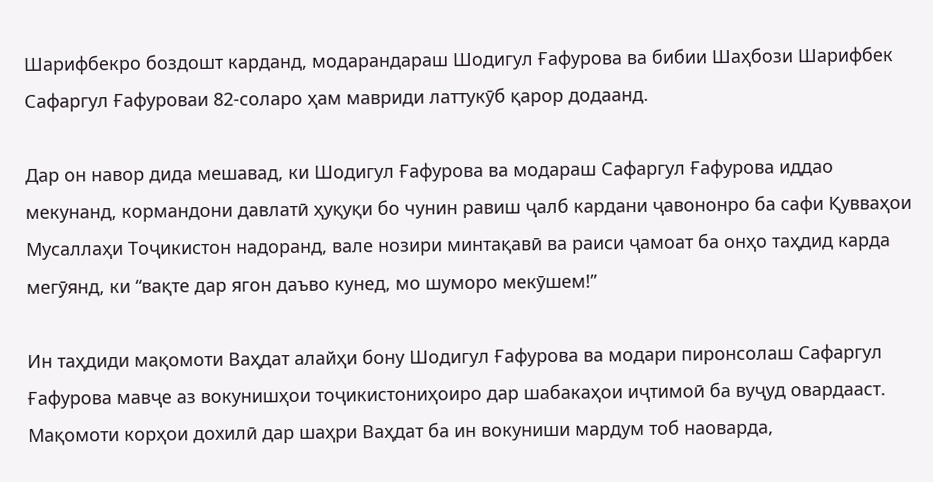Шарифбекро боздошт карданд, модарандараш Шодигул Ғафурова ва бибии Шаҳбози Шарифбек Сафаргул Ғафуроваи 82-соларо ҳам мавриди латтукӯб қарор додаанд.

Дар он навор дида мешавад, ки Шодигул Ғафурова ва модараш Сафаргул Ғафурова иддао мекунанд, кормандони давлатӣ ҳуқуқи бо чунин равиш ҷалб кардани ҷавононро ба сафи Қувваҳои Мусаллаҳи Тоҷикистон надоранд, вале нозири минтақавӣ ва раиси ҷамоат ба онҳо таҳдид карда мегӯянд, ки “вақте дар ягон даъво кунед, мо шуморо мекӯшем!”

Ин таҳдиди мақомоти Ваҳдат алайҳи бону Шодигул Ғафурова ва модари пиронсолаш Сафаргул Ғафурова мавҷе аз вокунишҳои тоҷикистониҳоиро дар шабакаҳои иҷтимоӣ ба вуҷуд овардааст. Мақомоти корҳои дохилӣ дар шаҳри Ваҳдат ба ин вокуниши мардум тоб наоварда,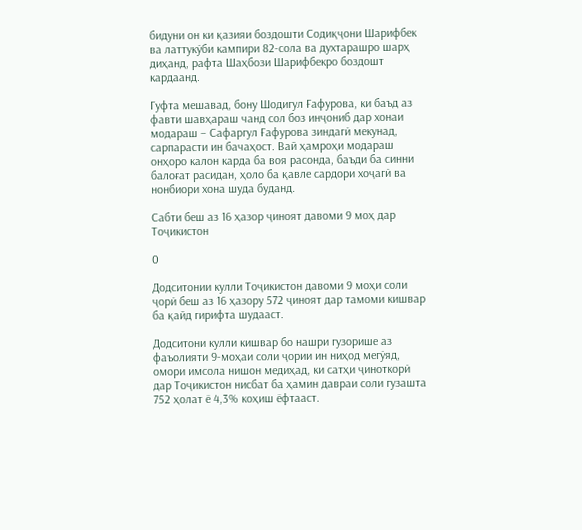бидуни он ки қазияи боздошти Содиқҷони Шарифбек ва латтукӯби кампири 82-сола ва духтарашро шарҳ диҳанд, рафта Шаҳбози Шарифбекро боздошт кардаанд.

Гуфта мешавад, бону Шодигул Ғафурова, ки баъд аз фавти шавҳараш чанд сол боз инҷониб дар хонаи модараш – Сафаргул Ғафурова зиндагӣ мекунад, сарпарасти ин бачаҳост. Вай ҳамроҳи модараш онҳоро калон карда ба воя расонда, баъди ба синни балоғат расидан, ҳоло ба қавле сардори хоҷагӣ ва нонбиори хона шуда буданд.

Сабти беш аз 16 ҳазор ҷиноят давоми 9 моҳ дар Тоҷикистон

0

Додситонии кулли Тоҷикистон давоми 9 моҳи соли ҷорӣ беш аз 16 ҳазору 572 ҷиноят дар тамоми кишвар ба қайд гирифта шудааст.

Додситони кулли кишвар бо нашри гузорише аз фаъолияти 9-моҳаи соли ҷории ин ниҳод мегӯяд, омори имсола нишон медиҳад, ки сатҳи ҷиноткорӣ дар Тоҷикистон нисбат ба ҳамин давраи соли гузашта 752 ҳолат ё 4,3% коҳиш ёфтааст.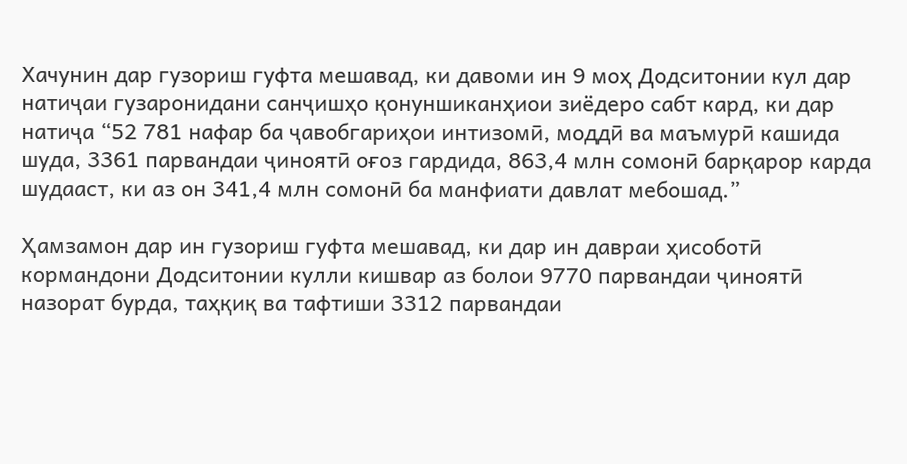Хачунин дар гузориш гуфта мешавад, ки давоми ин 9 моҳ Додситонии кул дар натиҷаи гузаронидани санҷишҳо қонуншиканҳиои зиёдеро сабт кард, ки дар натиҷа “52 781 нафар ба ҷавобгариҳои интизомӣ, моддӣ ва маъмурӣ кашида шуда, 3361 парвандаи ҷиноятӣ оғоз гардида, 863,4 млн сомонӣ барқарор карда шудааст, ки аз он 341,4 млн сомонӣ ба манфиати давлат мебошад.”

Ҳамзамон дар ин гузориш гуфта мешавад, ки дар ин давраи ҳисоботӣ кормандони Додситонии кулли кишвар аз болои 9770 парвандаи ҷиноятӣ назорат бурда, таҳқиқ ва тафтиши 3312 парвандаи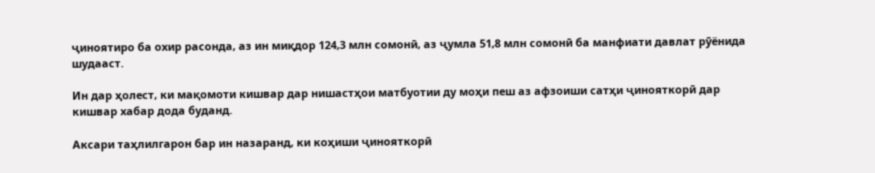ҷиноятиро ба охир расонда, аз ин миқдор 124,3 млн сомонӣ, аз ҷумла 51,8 млн сомонӣ ба манфиати давлат рӯёнида шудааст.

Ин дар ҳолест, ки мақомоти кишвар дар нишастҳои матбуотии ду моҳи пеш аз афзоиши сатҳи ҷинояткорӣ дар кишвар хабар дода буданд.

Аксари таҳлилгарон бар ин назаранд, ки коҳиши ҷинояткорӣ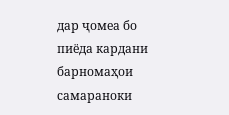дар ҷомеа бо пиёда кардани барномаҳои самараноки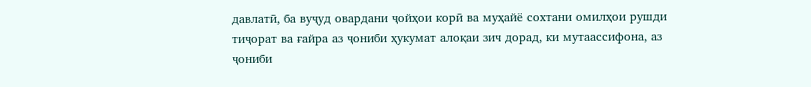давлатӣ, ба вуҷуд овардани ҷойҳои корӣ ва муҳайё сохтани омилҳои рушди тиҷорат ва ғайра аз ҷониби ҳукумат алоқаи зич дорад, ки мутаассифона, аз ҷониби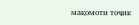мақомоти тоҷик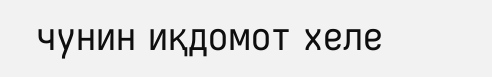чунин иқдомот хеле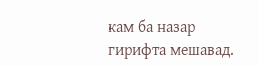кам ба назар гирифта мешавад.